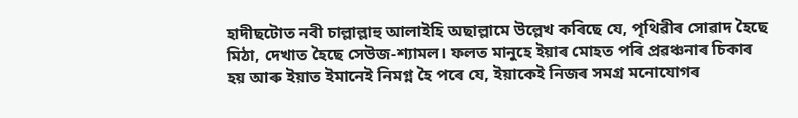হাদীছটোত নবী চাল্লাল্লাহু আলাইহি অছাল্লামে উল্লেখ কৰিছে যে, পৃথিৱীৰ সোৱাদ হৈছে মিঠা, দেখাত হৈছে সেউজ-শ্যামল। ফলত মানুহে ইয়াৰ মোহত পৰি প্ৰৱঞ্চনাৰ চিকাৰ হয় আৰু ইয়াত ইমানেই নিমগ্ন হৈ পৰে যে, ইয়াকেই নিজৰ সমগ্ৰ মনোযোগৰ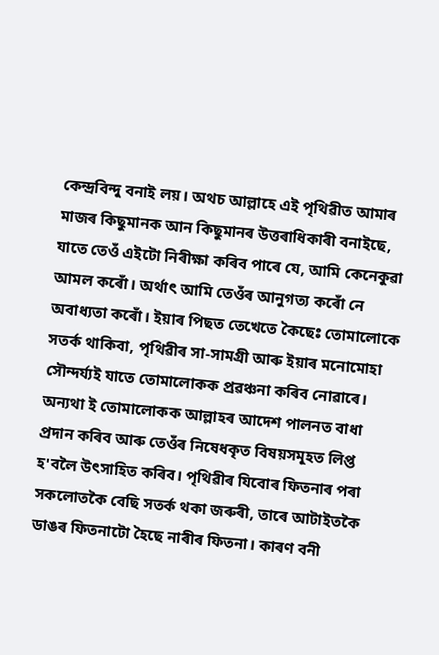কেন্দ্ৰবিন্দু বনাই লয়। অথচ আল্লাহে এই পৃথিৱীত আমাৰ মাজৰ কিছুমানক আন কিছুমানৰ উত্তৰাধিকাৰী বনাইছে, যাতে তেওঁ এইটো নিৰীক্ষা কৰিব পাৰে যে, আমি কেনেকুৱা আমল কৰোঁ। অৰ্থাৎ আমি তেওঁৰ আনুগত্য কৰোঁ নে অবাধ্যতা কৰোঁ। ইয়াৰ পিছত তেখেতে কৈছেঃ তোমালোকে সতৰ্ক থাকিবা, পৃথিৱীৰ সা-সামগ্ৰী আৰু ইয়াৰ মনোমোহা সৌন্দৰ্য্যই যাতে তোমালোকক প্ৰৱঞ্চনা কৰিব নোৱাৰে। অন্যথা ই তোমালোকক আল্লাহৰ আদেশ পালনত বাধা প্ৰদান কৰিব আৰু তেওঁৰ নিষেধকৃত বিষয়সমূহত লিপ্ত হ'বলৈ উৎসাহিত কৰিব। পৃথিৱীৰ যিবোৰ ফিতনাৰ পৰা সকলোতকৈ বেছি সতৰ্ক থকা জৰুৰী, তাৰে আটাইতকৈ ডাঙৰ ফিতনাটো হৈছে নাৰীৰ ফিতনা। কাৰণ বনী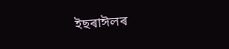ইছৰাঈলৰ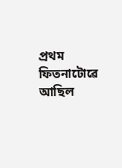প্ৰথম ফিতনাটোৱে আছিল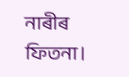নাৰীৰ ফিতনা।